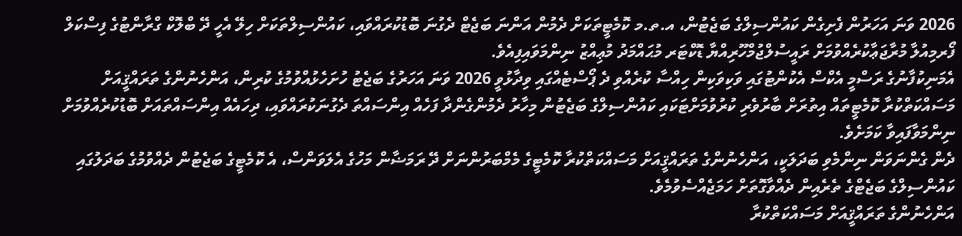2026 ވަނަ އަހަރުން ފެށިގެން ކައުންސިލްގެ ބަޖެޓުން، އ.ތ.މ ކޮމެޓީތަކަށް ދެމުން އަންނަ ބަޖެޓް ދެގުނަ ބޮޑުކުރައްވައި، ކައުންސިލްތަކަށް ހިލޭ އެހީ ދޭ ބްލޮކް ގްރާންޓުގެ ފިސްކަލް ފޯރމިއުލާ މުރާޖަޢާކުރެއްވުމަށް ރައީސުލްޖުމްހޫރިއްޔާ ޑޮކްޓަރ މުޙައްމަދު މުޢިއްޒު ނިންމަވައިފިއެވެ.
އެމަނިކުފާނުގެ ރަސްމީ އެކްސް އެކުންޓުގައި ވަކިވަކިން ހިއްސާ ކުރެއްވި ދެ ޕޯސްޓެއްގައި ވިދާޅުވީ 2026 ވަނަ އަހަރުގެ ބަޖެޓު ހުށަހެޅުއްވުމުގެ ކުރިން، އަންހެނުންގެ ތަރައްޤީއަށް މަސައްކަތްކުރާ ކޮމެޓީތައް އިތުރަށް ބާރުވެރި ކުރުވުމަށްޓަކައި ކައުންސިލްގެ ބަޖެޓުން މިހާރު ދެމުންގެންދާ ފަހެއް އިންސައްތަ ދެގުނަކުރައްވައި، ދިހައެއް އިންސައްތައަށް ބޮޑުކުރެއްވުމަށް ނިންމަވާފައިވާ ކަމަށެވެ.
ދެން ގެންނަވަން ނިންމެވި ބަދަލަކީ، އަންހެނުންގެ ތަރައްޤީއަށް މަސައްކަތްކުރާ ކޮމެޓީގެ މެމްބަރުންނަށް ދޭ ރަމަޟާން މަހުގެ އެލަވަންސް، އެ ކޮމެޓީގެ ބަޖެޓުން ދެއްވުމުގެ ބަދަލުގައި ކައުންސިލްގެ ބަޖެޓްގެ ތެރެއިން ދެއްވާގޮތަށް ހަމަޖެއްސެވުމެވެ.
އަންހެނުންގެ ތަރައްޤީއަށް މަސައްކަތްކުރާ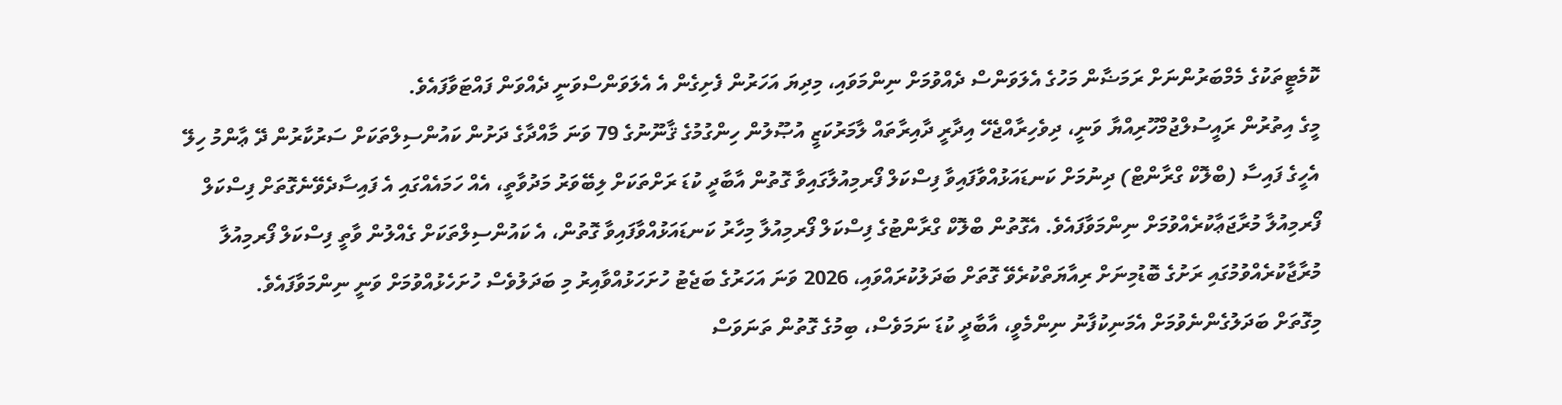ކޮމެޓީތަކުގެ މެމްބަރުންނަށް ރަމަޟާން މަހުގެ އެލަވަންސް ދެއްވުމަށް ނިންމަވައި، މިދިޔަ އަހަރުން ފެށިގެން އެ އެލަވަންސްވަނީ ދެއްވަން ފައްޓަވާފައެވެ.
މީގެ އިތުރުން ރައީސުލްޖުމްހޫރިއްޔާ ވަނީ، ދިވެހިރާއްޖެހޭ އިދާރީ ދާއިރާތައް ލާމަރުކަޒީ އުޞޫލުން ހިންގުމުގެ ޤާނޫނުގެ 79 ވަނަ މާއްދާގެ ދަށުން ކައުންސިލްތަކަށް ސަރުކާރުން ދޭ ޢާންމު ހިލޭ އެހީގެ ފައިސާ (ބްލޮކް ގްރާންޓް) ދިނުމަށް ކަނޑައަޅުއްވާފައިވާ ފިސްކަލް ފޯރމިއުލާގައިވާ ގޮތުން އާބާދީ ކުޑަ ރަށްތަކަށް ލިބޭވަރު މަދުވާތީ، އެއް ހަމައެއްގައި އެ ފައިސާދެވޭނެގޮތަށް ފިސްކަލް ފޯރމިއުލާ މުރާޖަޢާކުރެއްވުމަށް ނިންމަވާފައެވެ. އެގޮތުން ބްލޮކް ގްރާންޓުގެ ފިސްކަލް ފޯރމިއުލާ މިހާރު ކަނޑައަޅުއްވާފައިވާ ގޮތުން، އެ ކައުންސިލްތަކަށް ގެއްލުން ވާތީ ފިސްކަލް ފޯރމިއުލާ މުރާޖާކުރެއްވުމުގައި ރަށުގެ ބޮޑުމިނަށް ރިއާޔަތްކުރެވޭ ގޮތަށް ބަދަލުކުރައްވައި، 2026 ވަނަ އަހަރުގެ ބަޖެޓު ހުށަހަޅުއްވާއިރު މި ބަދަލުވެސް ހުށަހެޅުއްވުމަށް ވަނީ ނިންމަވާފައެވެ.
މިގޮތަށް ބަދަލުގެންނެވުމަށް އެމަނިކުފާނު ނިންމެވީ، އާބާދީ ކުޑަ ނަމަވެސް، ބިމުގެ ގޮތުން ތަނަވަސް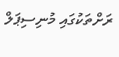ރަށްތަކުގައި މުނިސިޕަލް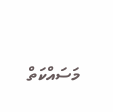މަސައްކަތް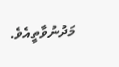މަދުނުވާތީއެވެ.